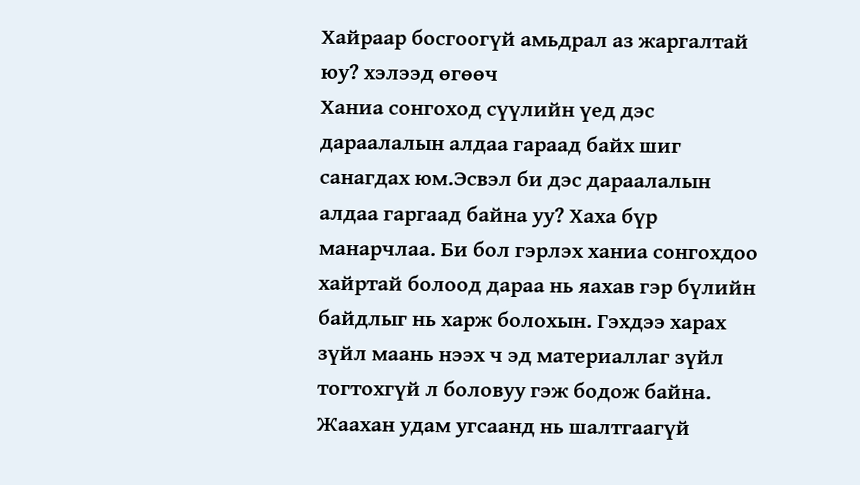Хайраар босгоогүй амьдрал аз жаргалтай юу? хэлээд өгөөч
Ханиа сонгоход сүүлийн үед дэс дараалалын алдаа гараад байх шиг санагдах юм.Эсвэл би дэс дараалалын алдаа гаргаад байна уу? Хаха бүр манарчлаа. Би бол гэрлэх ханиа сонгохдоо хайртай болоод дараа нь яахав гэр бүлийн байдлыг нь харж болохын. Гэхдээ харах зүйл маань нээх ч эд материаллаг зүйл тогтохгүй л боловуу гэж бодож байна. Жаахан удам угсаанд нь шалтгаагүй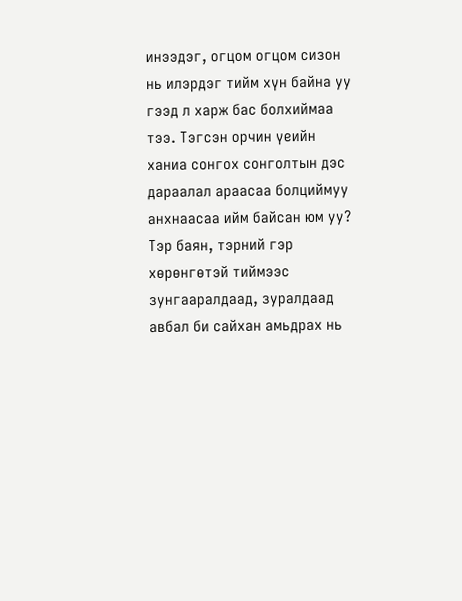инээдэг, огцом огцом сизон нь илэрдэг тийм хүн байна уу гээд л харж бас болхиймаа тээ. Тэгсэн орчин үеийн ханиа сонгох сонголтын дэс дараалал араасаа болциймуу анхнаасаа ийм байсан юм уу? Тэр баян, тэрний гэр хөрөнгөтэй тиймээс зунгааралдаад, зуралдаад авбал би сайхан амьдрах нь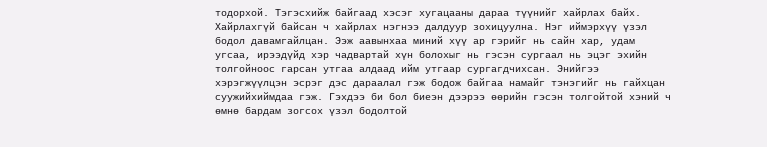тодорхой. Тэгэсхийж байгаад хэсэг хугацааны дараа түүнийг хайрлах байх. Хайрлахгүй байсан ч хайрлах нэгнээ далдуур зохицуулна. Нэг иймэрхүү үзэл бодол давамгайлцан. Ээж аавынхаа миний хүү ар гэрийг нь сайн хар, удам угсаа, ирээдүйд хэр чадвартай хүн болохыг нь гэсэн сургаал нь эцэг эхийн толгойноос гарсан утгаа алдаад ийм утгаар сургагдчихсан. Энийгээ хэрэгжүүлцэн эсрэг дэс дараалал гэж бодож байгаа намайг тэнэгийг нь гайхцан суужийхиймдаа гэж. Гэхдээ би бол биеэн дээрээ өөрийн гэсэн толгойтой хэний ч өмнө бардам зогсох үзэл бодолтой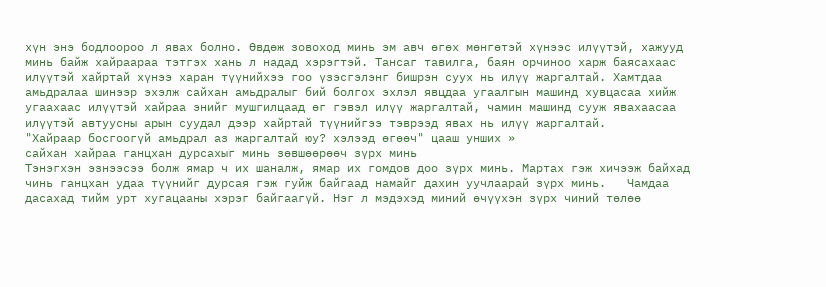хүн энэ бодлоороо л явах болно. Өвдөж зовоход минь эм авч өгөх мөнгөтэй хүнээс илүүтэй, хажууд минь байж хайраараа тэтгэх хань л надад хэрэгтэй. Тансаг тавилга, баян орчиноо харж баясахаас илүүтэй хайртай хүнээ харан түүнийхээ гоо үзэсгэлэнг бишрэн суух нь илүү жаргалтай. Хамтдаа амьдралаа шинээр эхэлж сайхан амьдралыг бий болгох эхлэл явцдаа угаалгын машинд хувцасаа хийж угаахаас илүүтэй хайраа энийг мушгилцаад өг гэвэл илүү жаргалтай, чамин машинд сууж явахаасаа илүүтэй автуусны арын суудал дээр хайртай түүнийгээ тэврээд явах нь илүү жаргалтай.
"Хайраар босгоогүй амьдрал аз жаргалтай юу? хэлээд өгөөч" цааш унших »
сайхан хайраа ганцхан дурсахыг минь зөвшөөрөөч зүрх минь
Тэнэгхэн эзнээсээ болж ямар ч их шаналж, ямар их гомдов доо зүрх минь. Мартах гэж хичээж байхад чинь ганцхан удаа түүнийг дурсая гэж гуйж байгаад намайг дахин уучлаарай зүрх минь.   Чамдаа дасахад тийм урт хугацааны хэрэг байгаагүй. Нэг л мэдэхэд миний өчүүхэн зүрх чиний төлөө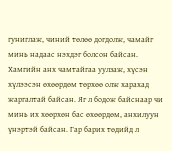гуниглаж, чиний төлөө догдолж, чамайг минь надаас нэхдэг болсон байсан. Хамгийн анх чамтайгаа уулзаж, хүсэн хүлээсэн өхөөрдөм төрхөө олж харахад жаргалтай байсан. Яг л бодож байснаар чи минь их хөөрхөн бас өхөөрдөм, анхилуун үнэртэй байсан. Гар барих төдийд л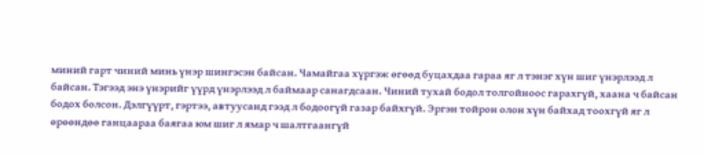миний гарт чиний минь үнэр шингэсэн байсан. Чамайгаа хүргэж өгөөд буцахдаа гараа яг л тэнэг хүн шиг үнэрлээд л байсан. Тэгээд энэ үнэрийг үүрд үнэрлээд л баймаар санагдсаан. Чиний тухай бодол толгойноос гарахгүй, хаана ч байсан бодох болсон. Дэлгүүрт, гэртээ, автуусанд гээд л бодоогүй газар байхгүй. Эргэн тойрон олон хүн байхад тоохгүй яг л өрөөндөө ганцаараа баягаа юм шиг л ямар ч шалтгаангүй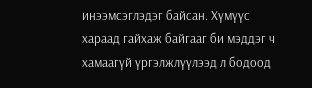инээмсэглэдэг байсан. Хүмүүс хараад гайхаж байгааг би мэддэг ч хамаагүй үргэлжлүүлээд л бодоод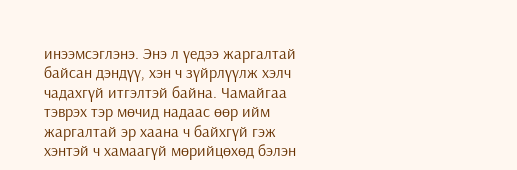инээмсэглэнэ. Энэ л үедээ жаргалтай байсан дэндүү, хэн ч зүйрлүүлж хэлч чадахгүй итгэлтэй байна. Чамайгаа тэврэх тэр мөчид надаас өөр ийм жаргалтай эр хаана ч байхгүй гэж хэнтэй ч хамаагүй мөрийцөхөд бэлэн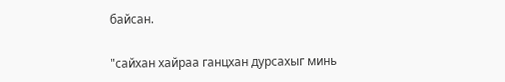байсан.

"сайхан хайраа ганцхан дурсахыг минь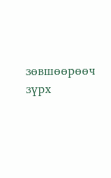зөвшөөрөөч зүрх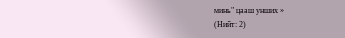минь" цааш унших »
(Нийт: 2)